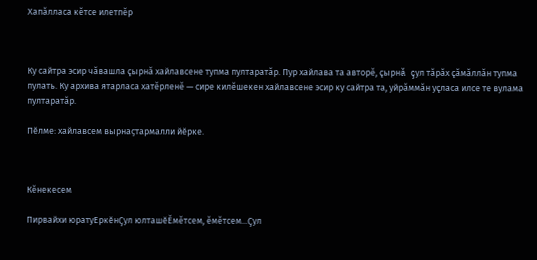Хапăлласа кĕтсе илетпĕр



Ку сайтра эсир чăвашла çырнă хайлавсене тупма пултаратăр. Пур хайлава та авторĕ, çырнă çул тăрăх çăмăллăн тупма пулать. Ку архива ятарласа хатĕрленĕ — сире килĕшекен хайлавсене эсир ку сайтра та, уйрăммăн уçласа илсе те вулама пултаратăр.

Пӗлме: хайлавсем вырнаҫтармалли йӗрке.



Кĕнекесем

Пирвайхи юратуЕркӗнҪул юлташӗĔмĕтсем, ĕмĕтсем...Ҫул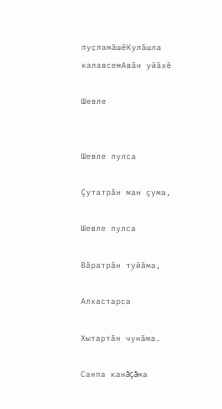пуҫламӑшӗКулăшла калавсемАвăн уйăхĕ

Шевле


Шевле пулса

Çутатрăн ман çума,

Шевле пулса

Вăратрăн туйăма,

Алхастарса

Хытартăн чунăма.

Санпа канăçăма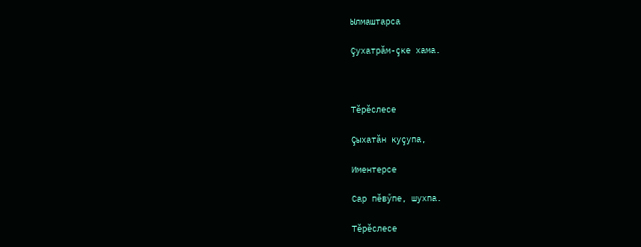Ылмаштарса

Çухатрăм-çке хама.



Тĕрĕслесе

Çыхатăн куçупа,

Иментерсе

Сар пĕвӳпе, шухпа.

Тĕрĕслесе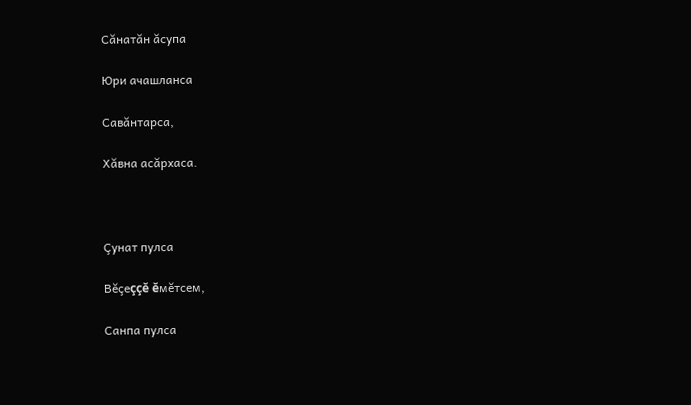Сăнатăн ăсупа

Юри ачашланса

Савăнтарса,

Хăвна асăрхаса.



Çунат пулса

Вĕçеççĕ ĕмĕтсем,

Санпа пулса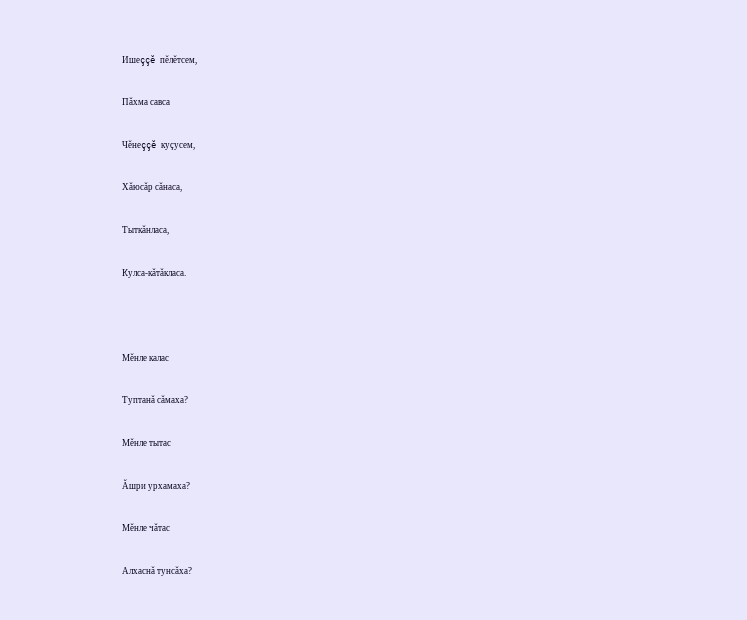Ишеççĕ пĕлĕтсем,

Пăхма савса

Чĕнеççĕ куçусем,

Хăюсăр сăнаса,

Тыткăнласа,

Кулса-кăтăкласа.



Мĕнле калас

Туптанă сăмаха?

Мĕнле тытас

Ăшри урхамаха?

Мĕнле чăтас

Алхаснă тунсăха?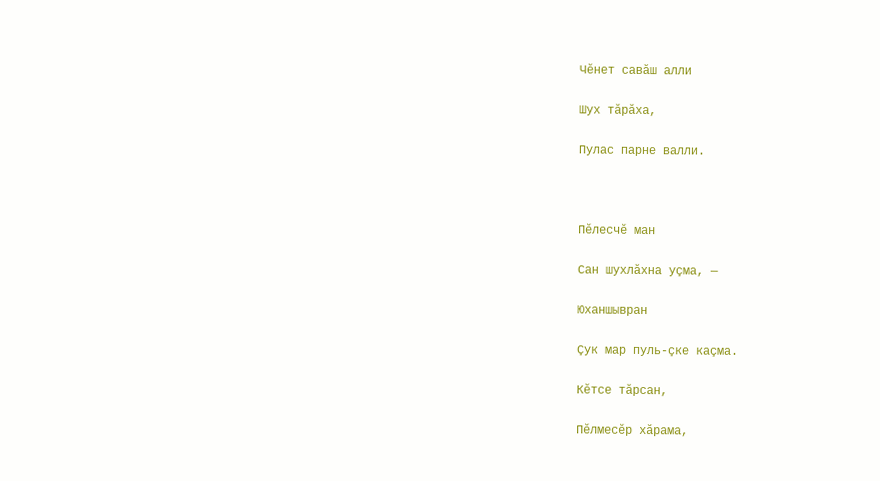Чĕнет савăш алли

Шух тăрăха,

Пулас парне валли.



Пĕлесчĕ ман

Сан шухлăхна уçма, —

Юханшывран

Çук мар пуль-çке каçма.

Кĕтсе тăрсан,

Пĕлмесĕр хăрама,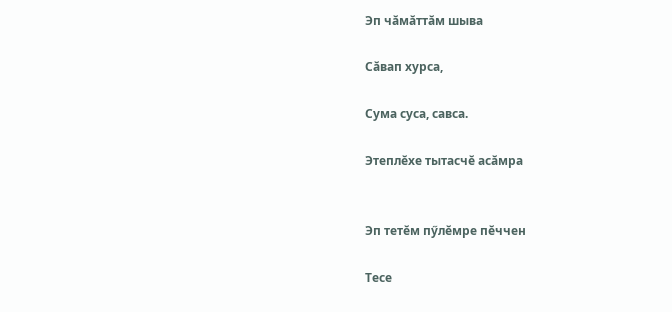Эп чăмăттăм шыва

Сăвап хурса,

Сума суса, савса.

Этеплĕхе тытасчĕ асăмра


Эп тетĕм пӳлĕмре пĕччен

Тесе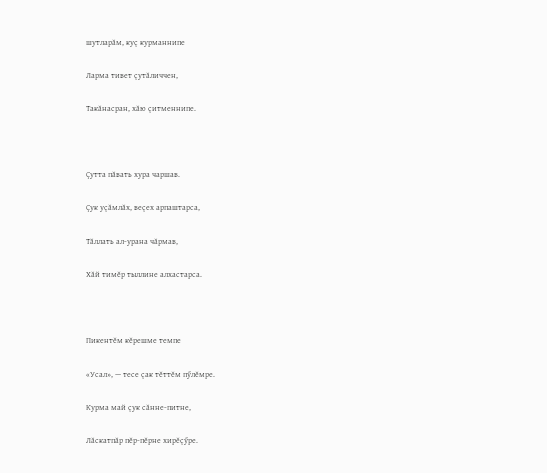шутларăм, куç курманнипе

Ларма тивет çутăличчен,

Такăнасран, хăю çитменнипе.



Çутта пăвать хура чаршав.

Çук уçăмлăх, веçех арпаштарса,

Тăллать ал-урана чăрмав,

Хăй тимĕр тыллине алхастарса.



Пикентĕм кĕрешме темпе

«Усал», — тесе çак тĕттĕм пӳлĕмре.

Курма май çук сăнне-питне,

Лăскатпăр пĕр-пĕрне хирĕçӳре.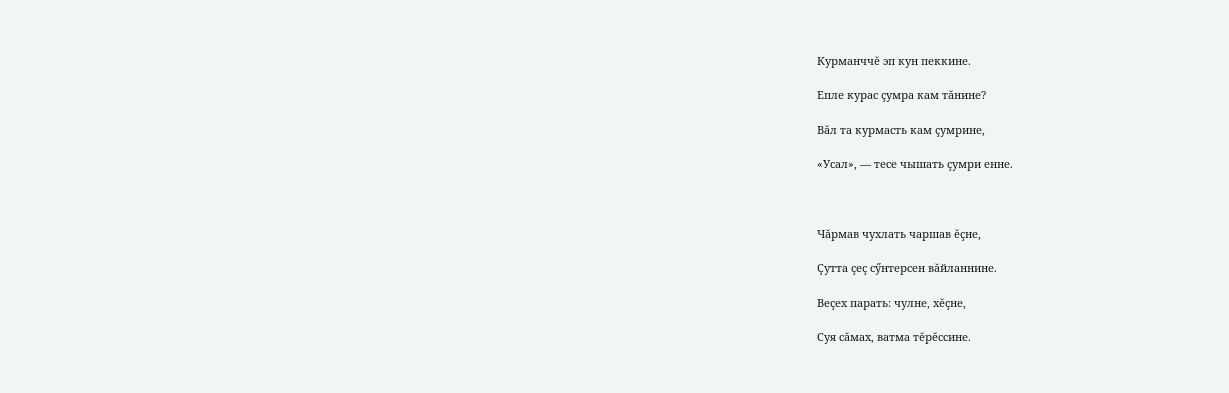Курманччĕ эп кун пеккине.

Епле курас çумра кам тăнине?

Вăл та курмасть кам çумрине,

«Усал», — тесе чышать çумри енне.



Чăрмав чухлать чаршав ĕçне,

Çутта çеç сӳнтерсен вăйланнине.

Веçех парать: чулне, хĕçне,

Суя сăмах, ватма тĕрĕссине.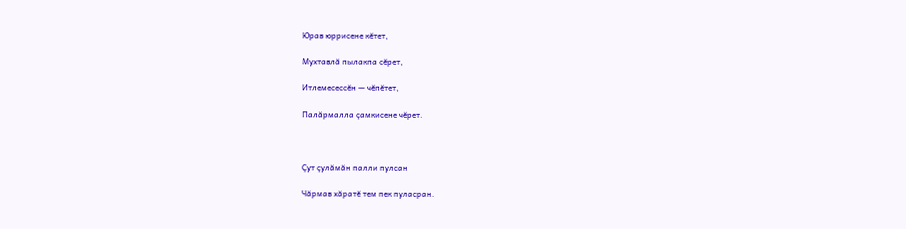Юрав юррисене кĕтет,

Мухтавлă пылакпа сĕрет,

Итлемесессĕн — чĕпĕтет,

Палăрмалла çамкисене чĕрет.



Çут çулăмăн палли пулсан

Чăрмав хăратĕ тем пек пуласран.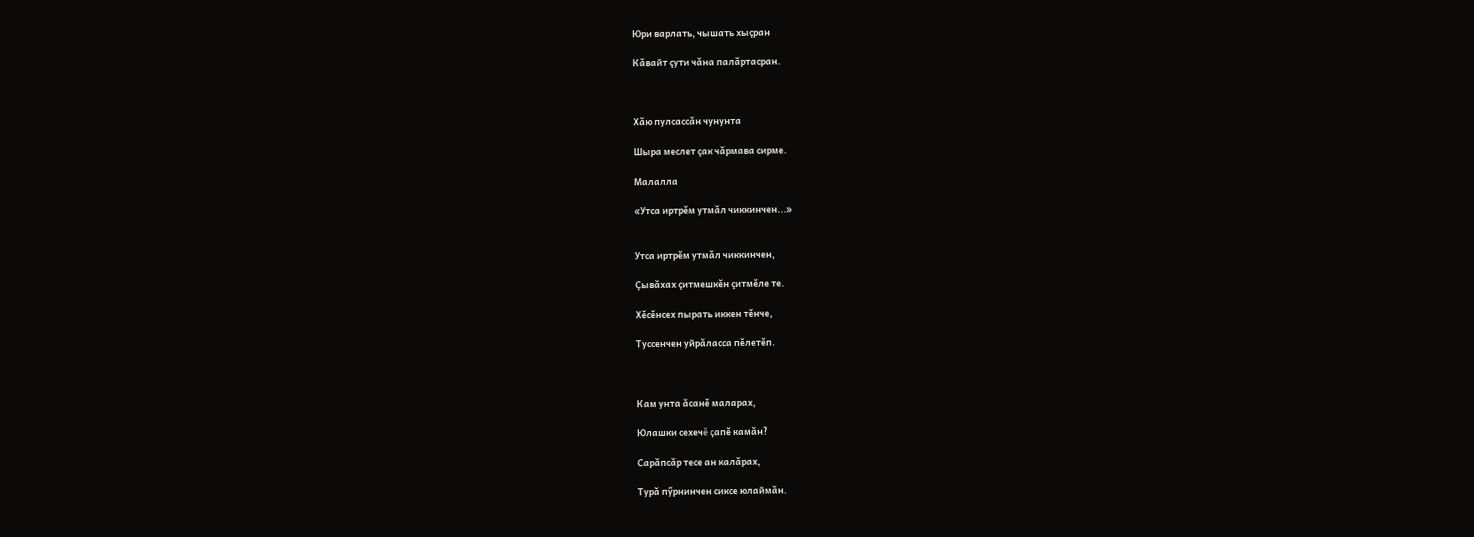Юри варлать, чышать хыçран

Кăвайт çути чăна палăртасран.



Хăю пулсассăн чунунта

Шыра меслет çак чăрмава сирме.

Малалла

«Утса иртрĕм утмăл чиккинчен...»


Утса иртрĕм утмăл чиккинчен,

Çывăхах çитмешкĕн çитмĕле те.

Хĕсĕнсех пырать иккен тĕнче,

Туссенчен уйрăласса пĕлетĕп.



Кам унта ăсанĕ маларах,

Юлашки сехечĕ çапĕ камăн?

Сарăпсăр тесе ан калăрах,

Турă пӳрнинчен сиксе юлаймăн.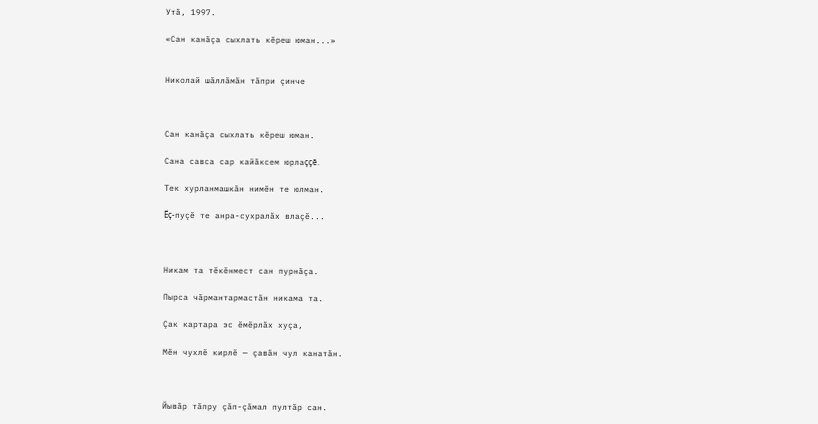Утă, 1997.

«Сан канăçа сыхлать кĕреш юман...»


Николай шăллăмăн тăпри çинче



Сан канăçа сыхлать кĕреш юман.

Сана савса сар кайăксем юрлаççĕ.

Тек хурланмашкăн нимĕн те юлман.

Ĕç-пуçĕ те анра-сухралăх влаçĕ...



Никам та тĕкĕнмест сан пурнăçа.

Пырса чăрмантармастăн никама та.

Çак картара эс ĕмĕрлăх хуçа,

Мĕн чухлĕ кирлĕ — çавăн чул канатăн.



Йывăр тăпру çăп-çăмал пултăр сан.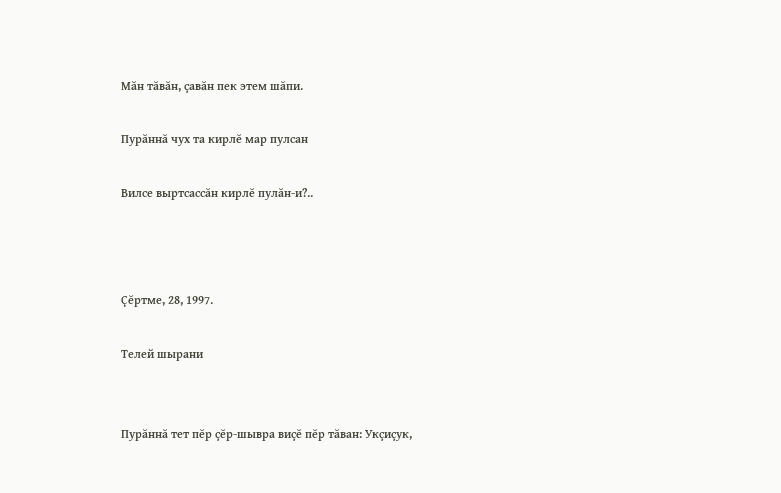Мăн тăвăн, çавăн пек этем шăпи.

Пурăннă чух та кирлĕ мар пулсан

Вилсе выртсассăн кирлĕ пулăн-и?..



Çĕртме, 28, 1997.

Телей шырани


Пурăннă тет пĕр çĕр-шывра виçĕ пĕр тăван: Укçиçук,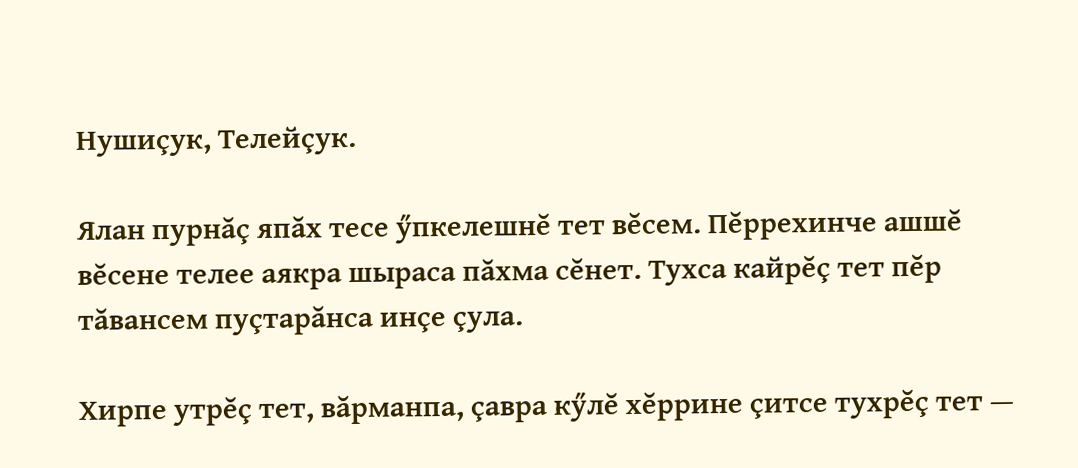Нушиçук, Телейçук.

Ялан пурнăç япăх тесе ӳпкелешнĕ тет вĕсем. Пĕррехинче ашшĕ вĕсене телее аякра шыраса пăхма сĕнет. Тухса кайрĕç тет пĕр тăвансем пуçтарăнса инçе çула.

Хирпе утрĕç тет, вăрманпа, çавра кӳлĕ хĕррине çитсе тухрĕç тет —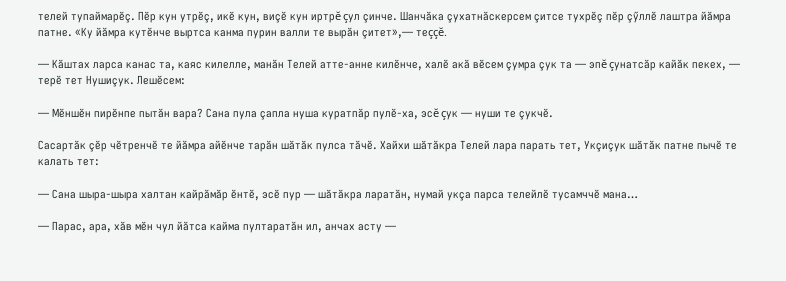телей тупаймарĕç. Пĕр кун утрĕç, икĕ кун, виçĕ кун иртрĕ çул çинче. Шанчăка çухатнăскерсем çитсе тухрĕç пĕр çӳллĕ лаштра йăмра патне. «Ку йăмра кутĕнче выртса канма пурин валли те вырăн çитет»,— теççĕ.

— Кăштах ларса канас та, каяс килелле, манăн Телей атте-анне килĕнче, халĕ акă вĕсем çумра çук та — эпĕ çунатсăр кайăк пекех, — терĕ тет Нушиçук. Лешĕсем:

— Мĕншĕн пирĕнпе пытăн вара? Сана пула çапла нуша куратпăр пулĕ-ха, эсĕ çук — нуши те çукчĕ.

Сасартăк çĕр чĕтренчĕ те йăмра айĕнче тарăн шăтăк пулса тăчĕ. Хайхи шăтăкра Телей лара парать тет, Укçиçук шăтăк патне пычĕ те калать тет:

— Сана шыра-шыра халтан кайрăмăр ĕнтĕ, эсĕ пур — шăтăкра ларатăн, нумай укçа парса телейлĕ тусамччĕ мана…

— Парас, ара, хăв мĕн чул йăтса кайма пултаратăн ил, анчах асту —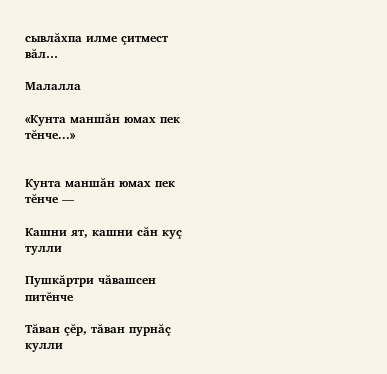сывлăхпа илме çитмест вăл…

Малалла

«Кунта маншăн юмах пек тĕнче...»


Кунта маншăн юмах пек тĕнче —

Кашни ят, кашни сăн куç тулли

Пушкăртри чăвашсен питĕнче

Тăван çĕр, тăван пурнăç кулли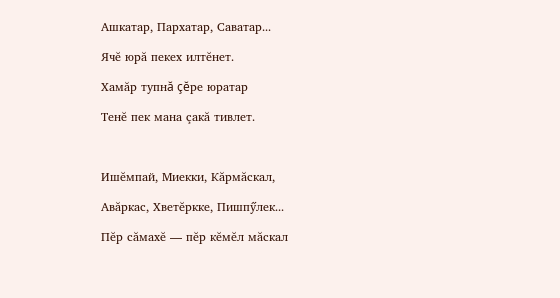Ашкатар, Пархатар, Саватар...

Ячĕ юрă пекех илтĕнет.

Хамăр тупнă çĕре юратар

Тенĕ пек мана çакă тивлет.



Ишĕмпай, Миекки, Кăрмăскал,

Авăркас, Хветĕркке, Пишпӳлек...

Пĕр сăмахĕ — пĕр кĕмĕл мăскал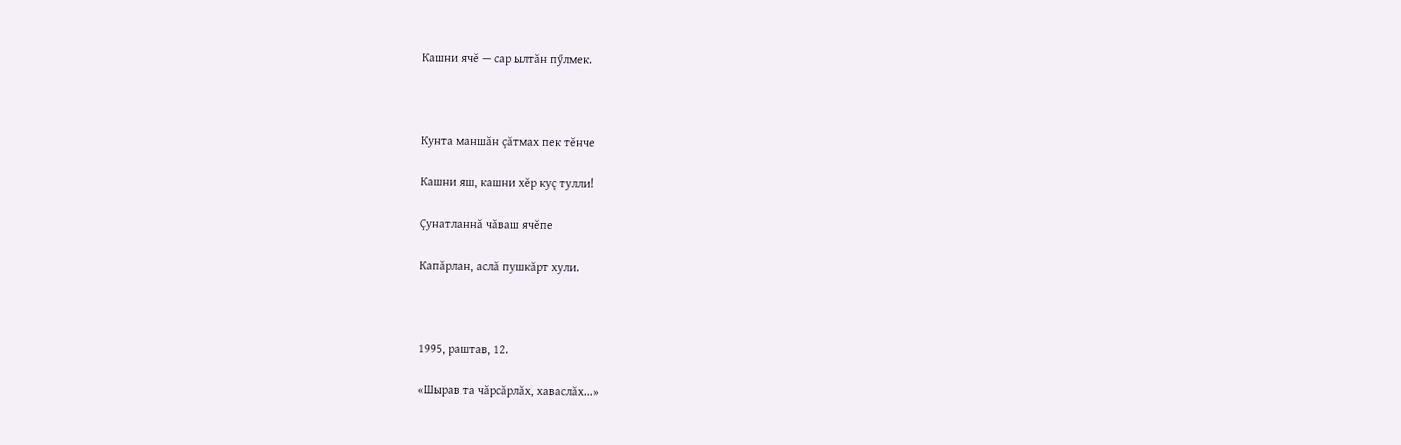Кашни ячĕ — сар ылтăн пӳлмек.



Кунта маншăн çăтмах пек тĕнче

Кашни яш, кашни хĕр куç тулли!

Çунатланнă чăваш ячĕпе

Капăрлан, аслă пушкăрт хули.



1995, раштав, 12.

«Шырав та чăрсăрлăх, хаваслăх...»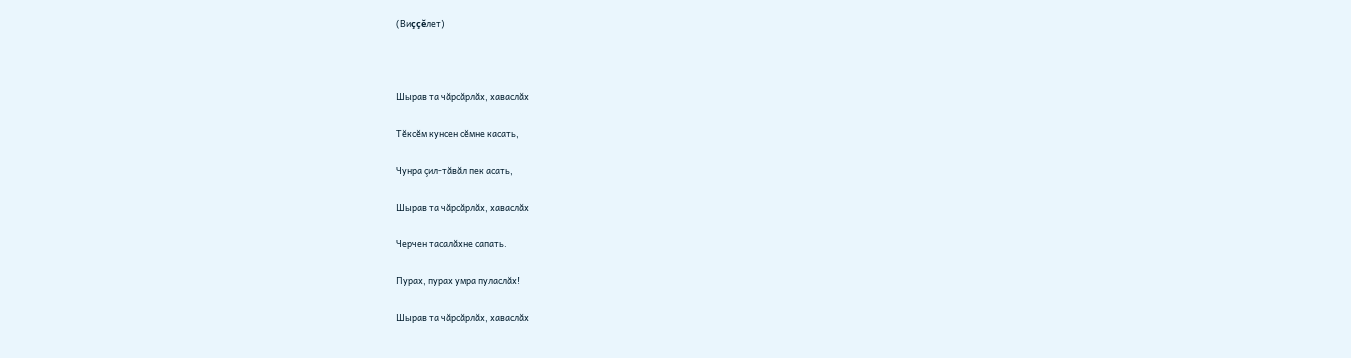(Виççĕлет)



Шырав та чăрсăрлăх, хаваслăх

Тĕксĕм кунсен сĕмне касать,

Чунра çил-тăвăл пек асать,

Шырав та чăрсăрлăх, хаваслăх

Черчен тасалăхне сапать.

Пурах, пурах умра пуласлăх!

Шырав та чăрсăрлăх, хаваслăх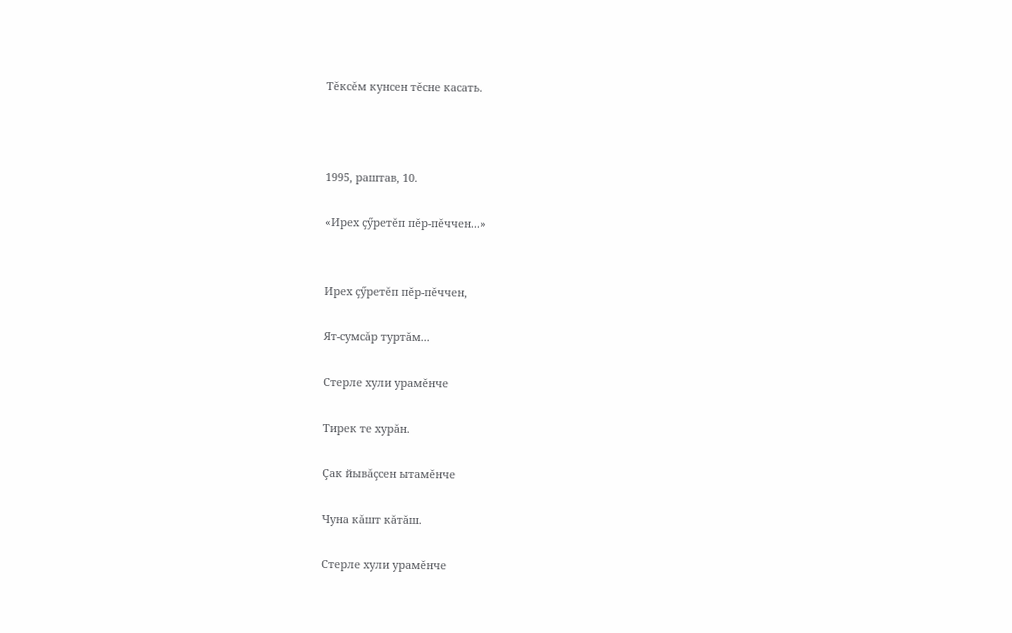Тĕксĕм кунсен тĕсне касать.



1995, раштав, 10.

«Ирех çӳретĕп пĕр-пĕччен...»


Ирех çӳретĕп пĕр-пĕччен,

Ят-сумсăр туртăм...

Стерле хули урамĕнче

Тирек те хурăн.

Çак йывăçсен ытамĕнче

Чуна кăшт кăтăш.

Стерле хули урамĕнче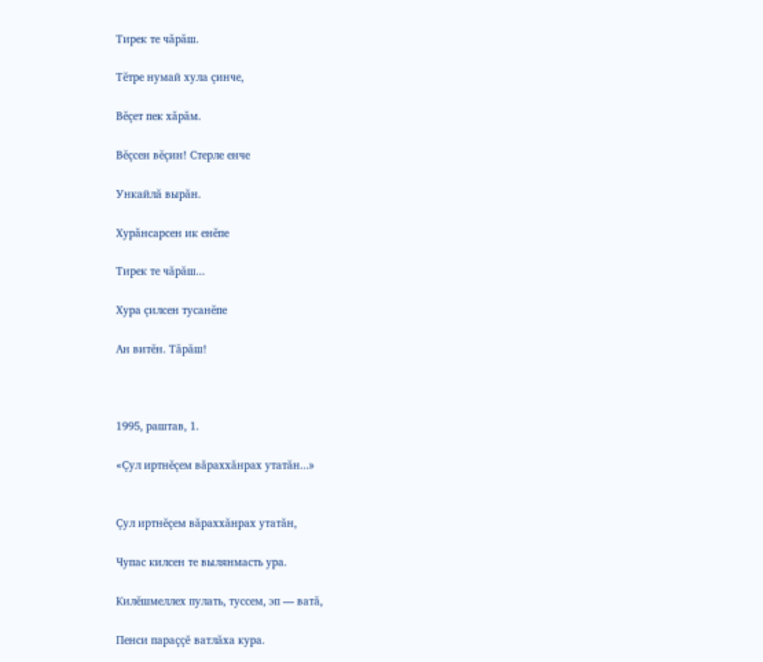Тирек те чăрăш.

Тĕтре нумай хула çинче,

Вĕçет пек хăрăм.

Вĕçсен вĕçин! Стерле енче

Ункайлă вырăн.

Хурăнсарсен ик енĕпе

Тирек те чăрăш...

Хура çилсен тусанĕпе

Ан витĕн. Тăрăш!



1995, раштав, 1.

«Çул иртнĕçем вăраххăнрах утатăн...»


Çул иртнĕçем вăраххăнрах утатăн,

Чупас килсен те вылянмасть ура.

Килĕшмеллех пулать, туссем, эп — ватă,

Пенси параççĕ ватлăха кура.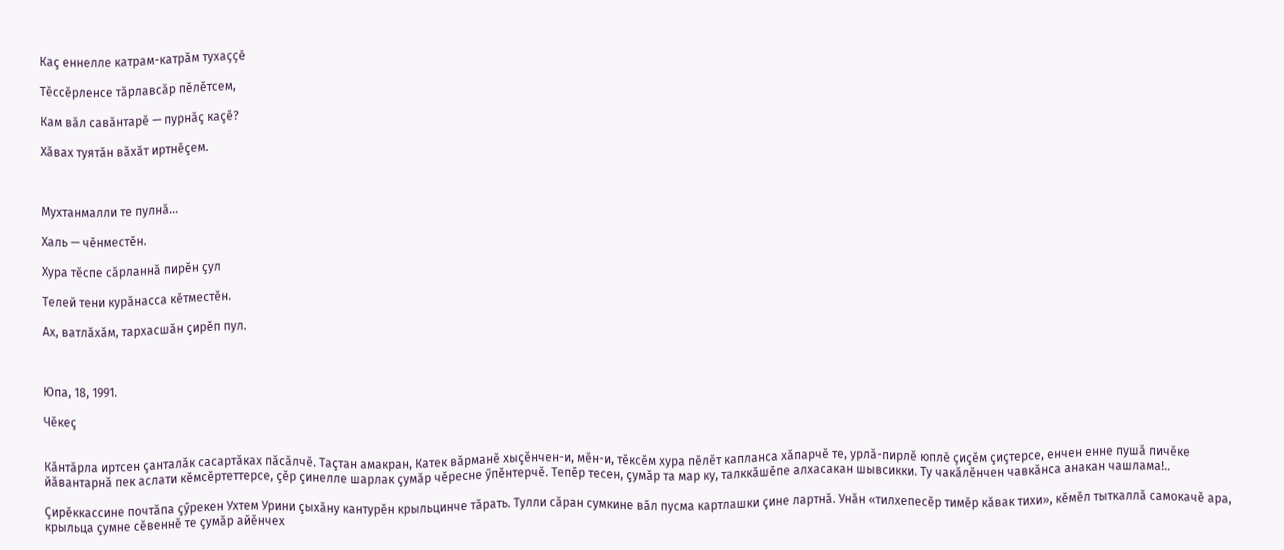Каç еннелле катрам-катрăм тухаççĕ

Тĕссĕрленсе тăрлавсăр пĕлĕтсем,

Кам вăл савăнтарĕ — пурнăç каçĕ?

Хăвах туятăн вăхăт иртнĕçем.



Мухтанмалли те пулнă...

Халь — чĕнместĕн.

Хура тĕспе сăрланнă пирĕн çул

Телей тени курăнасса кĕтместĕн.

Ах, ватлăхăм, тархасшăн çирĕп пул.



Юпа, 18, 1991.

Чĕкеç


Кăнтăрла иртсен çанталăк сасартăках пăсăлчĕ. Таçтан амакран, Катек вăрманĕ хыçĕнчен-и, мĕн-и, тĕксĕм хура пĕлĕт капланса хăпарчĕ те, урлă-пирлĕ юплĕ çиçĕм çиçтерсе, енчен енне пушă пичĕке йăвантарнă пек аслати кĕмсĕртеттерсе, çĕр çинелле шарлак çумăр чĕресне ӳпĕнтерчĕ. Тепĕр тесен, çумăр та мар ку, талккăшĕпе алхасакан шывсикки. Ту чакăлĕнчен чавкăнса анакан чашлама!..

Çирĕккассине почтăпа çӳрекен Ухтем Урини çыхăну кантурĕн крыльцинче тăрать. Тулли сăран сумкине вăл пусма картлашки çине лартнă. Унăн «тилхепесĕр тимĕр кăвак тихи», кĕмĕл тыткаллă самокачĕ ара, крыльца çумне сĕвеннĕ те çумăр айĕнчех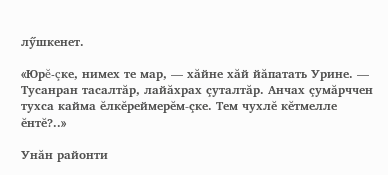лӳшкенет.

«Юрĕ-çке, нимех те мар, — хăйне хăй йăпатать Урине. — Тусанран тасалтăр, лайăхрах çуталтăр. Анчах çумăрччен тухса кайма ĕлкĕреймерĕм-çке. Тем чухлĕ кĕтмелле ĕнтĕ?..»

Унăн районти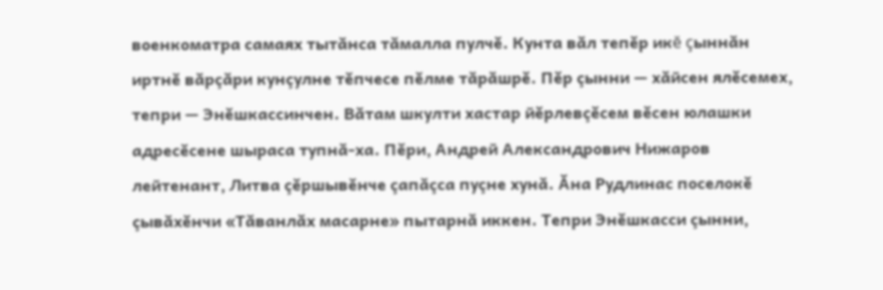военкоматра самаях тытăнса тăмалла пулчĕ. Кунта вăл тепĕр икĕ çыннăн иртнĕ вăрçăри кунçулне тĕпчесе пĕлме тăрăшрĕ. Пĕр çынни — хăйсен ялĕсемех, тепри — Энĕшкассинчен. Вăтам шкулти хастар йĕрлевçĕсем вĕсен юлашки адресĕсене шыраса тупнă-ха. Пĕри, Андрей Александрович Нижаров лейтенант, Литва çĕршывĕнче çапăçса пуçне хунă. Ăна Рудлинас поселокĕ çывăхĕнчи «Тăванлăх масарне» пытарнă иккен. Тепри Энĕшкасси çынни,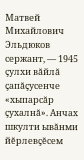Матвей Михайлович Эльдюков сержант, — 1945 çулхи вăйлă çапăçусенче «хыпарсăр çухалнă». Анчах шкулти ывăнми йĕрлевçĕсем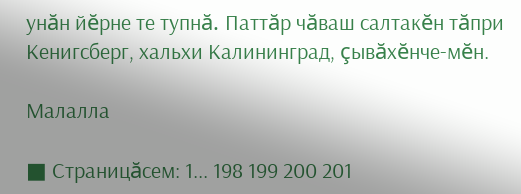унăн йĕрне те тупнă. Паттăр чăваш салтакĕн тăпри Кенигсберг, хальхи Калининград, çывăхĕнче-мĕн.

Малалла

■ Страницăсем: 1... 198 199 200 201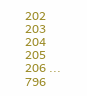202 203 204 205 206 ... 796